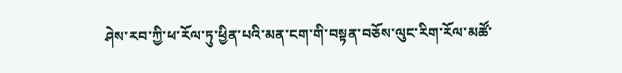ཤེས་རབ་ཀྱི་ཕ་རོལ་ཏུ་ཕྱིན་པའི་མན་ངག་གི་བསྟན་བཅོས་ལུང་རིག་རོལ་མཚོ་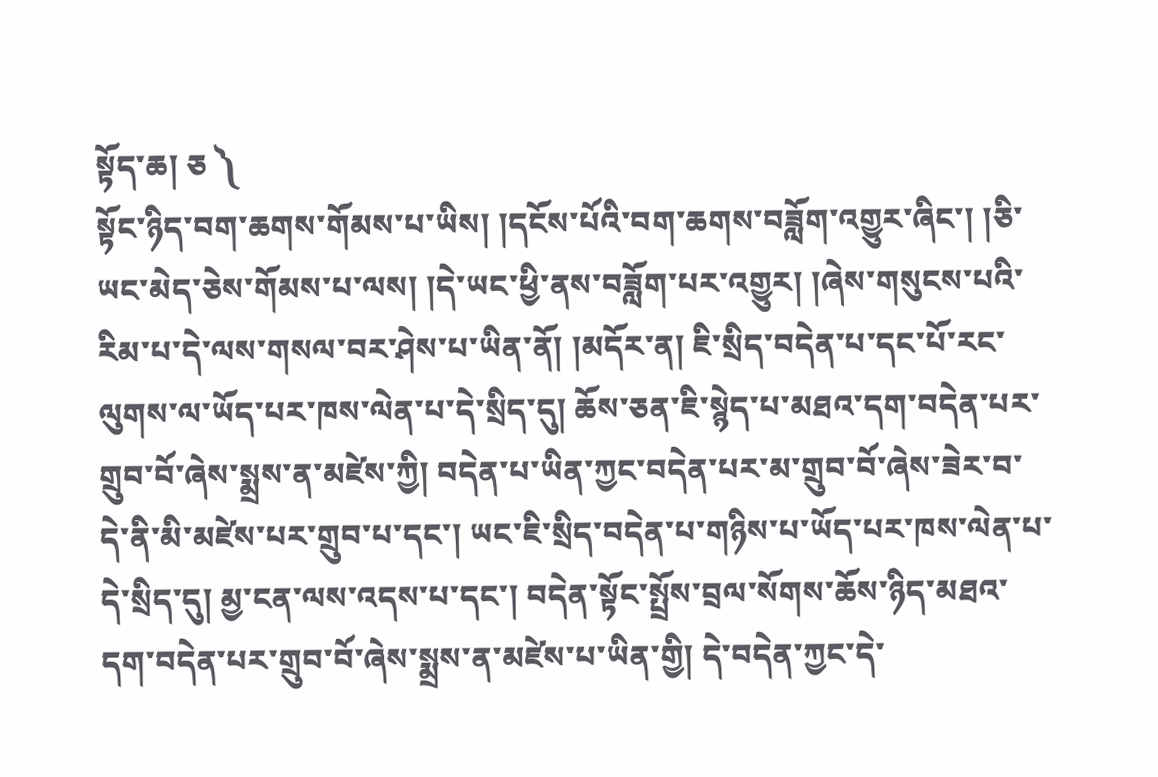སྟོད་ཆ། ཅ ༽
སྟོང་ཉིད་བག་ཆགས་གོམས་པ་ཡིས། །དངོས་པོའི་བག་ཆགས་བཟློག་འགྱུར་ཞིང་། །ཅི་ཡང་མེད་ཅེས་གོམས་པ་ལས། །དེ་ཡང་ཕྱི་ནས་བཟློག་པར་འགྱུར། །ཞེས་གསུངས་པའི་རིམ་པ་དེ་ལས་གསལ་བར་ཤེས་པ་ཡིན་ནོ། །མདོར་ན། ཇི་སྲིད་བདེན་པ་དང་པོ་རང་ལུགས་ལ་ཡོད་པར་ཁས་ལེན་པ་དེ་སྲིད་དུ། ཆོས་ཅན་ཇི་སྙེད་པ་མཐའ་དག་བདེན་པར་གྲུབ་བོ་ཞེས་སྨྲས་ན་མཛེས་ཀྱི། བདེན་པ་ཡིན་ཀྱང་བདེན་པར་མ་གྲུབ་བོ་ཞེས་ཟེར་བ་དེ་ནི་མི་མཛེས་པར་གྲུབ་པ་དང་། ཡང་ཇི་སྲིད་བདེན་པ་གཉིས་པ་ཡོད་པར་ཁས་ལེན་པ་དེ་སྲིད་དུ། མྱ་ངན་ལས་འདས་པ་དང་། བདེན་སྟོང་སྤྲོས་བྲལ་སོགས་ཆོས་ཉིད་མཐའ་དག་བདེན་པར་གྲུབ་བོ་ཞེས་སྨྲས་ན་མཛེས་པ་ཡིན་གྱི། དེ་བདེན་ཀྱང་དེ་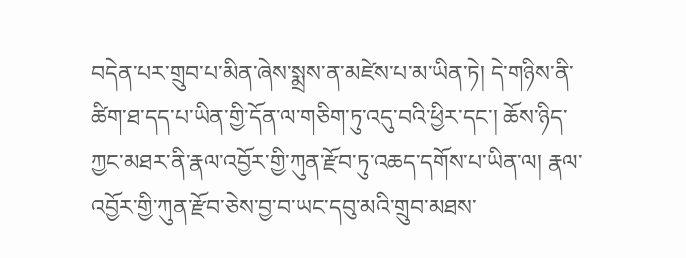བདེན་པར་གྲུབ་པ་མིན་ཞེས་སྨྲས་ན་མཛེས་པ་མ་ཡིན་ཏེ། དེ་གཉིས་ནི་ཚིག་ཐ་དད་པ་ཡིན་གྱི་དོན་ལ་གཅིག་ཏུ་འདུ་བའི་ཕྱིར་དང་། ཆོས་ཉིད་ཀྱང་མཐར་ནི་རྣལ་འབྱོར་གྱི་ཀུན་རྫོབ་ཏུ་འཆད་དགོས་པ་ཡིན་ལ། རྣལ་འབྱོར་གྱི་ཀུན་རྫོབ་ཅེས་བྱ་བ་ཡང་དབུ་མའི་གྲུབ་མཐས་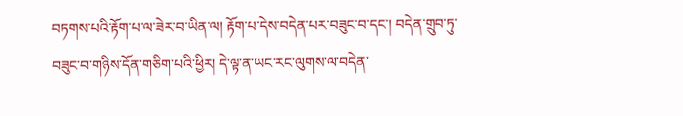བཏགས་པའི་རྟོག་པ་ལ་ཟེར་བ་ཡིན་ལ། རྟོག་པ་དེས་བདེན་པར་བཟུང་བ་དང་། བདེན་གྲུབ་ཏུ་བཟུང་བ་གཉིས་དོན་གཅིག་པའི་ཕྱིར། དེ་ལྟ་ན་ཡང་རང་ལུགས་ལ་བདེན་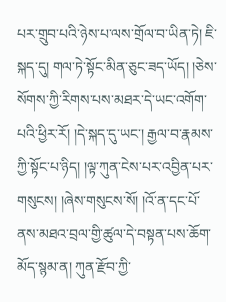པར་གྲུབ་པའི་ཉེས་པ་ལས་གྲོལ་བ་ཡིན་ཏེ། ཇི་སྐད་དུ། གལ་ཏེ་སྟོང་མིན་ཅུང་ཟད་ཡོད། །ཅེས་སོགས་ཀྱི་རིགས་པས་མཐར་དེ་ཡང་འགོག་པའི་ཕྱིར་རོ། །དེ་སྐད་དུ་ཡང་། རྒྱལ་བ་རྣམས་ཀྱི་སྟོང་པ་ཉིད། །ལྟ་ཀུན་ངེས་པར་འབྱིན་པར་གསུངས། །ཞེས་གསུངས་སོ། །འོ་ན་དང་པོ་ནས་མཐའ་བྲལ་གྱི་ཚུལ་དེ་བསྟན་པས་ཆོག་མོད་སྙམ་ན། ཀུན་རྫོབ་ཀྱི་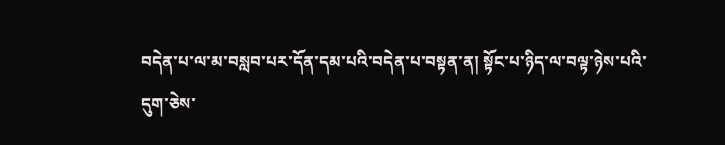བདེན་པ་ལ་མ་བསླབ་པར་དོན་དམ་པའི་བདེན་པ་བསྟན་ན། སྟོང་པ་ཉིད་ལ་བལྟ་ཉེས་པའི་དུག་ཅེས་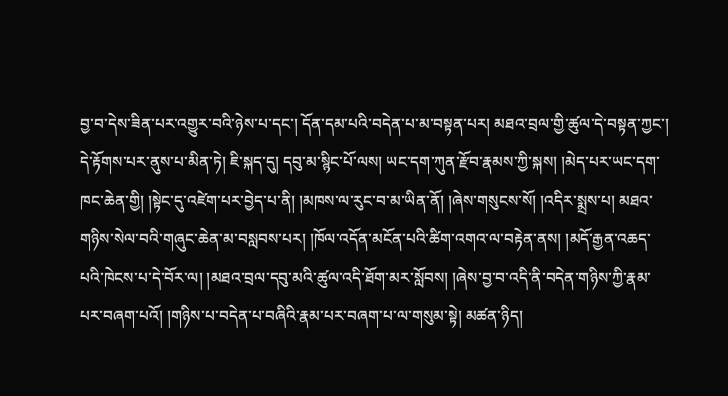བྱ་བ་དེས་ཟིན་པར་འགྱུར་བའི་ཉེས་པ་དང་། དོན་དམ་པའི་བདེན་པ་མ་བསྟན་པར། མཐའ་བྲལ་གྱི་ཚུལ་དེ་བསྟན་ཀྱང་། དེ་རྟོགས་པར་ནུས་པ་མིན་ཏེ། ཇི་སྐད་དུ། དབུ་མ་སྙིང་པོ་ལས། ཡང་དག་ཀུན་རྫོབ་རྣམས་ཀྱི་སྐས། །མེད་པར་ཡང་དག་ཁང་ཆེན་གྱི། །སྟེང་དུ་འཛེག་པར་བྱེད་པ་ནི། །མཁས་ལ་རུང་བ་མ་ཡིན་ནོ། །ཞེས་གསུངས་སོ། །འདིར་སྨྲས་པ། མཐའ་གཉིས་སེལ་བའི་གཞུང་ཆེན་མ་བསླབས་པར། །ཁོལ་འདོན་མངོན་པའི་ཚིག་འགའ་ལ་བརྟེན་ནས། །མདོ་རྒྱན་འཆད་པའི་ཁེངས་པ་དེ་བོར་ལ། །མཐའ་བྲལ་དབུ་མའི་ཚུལ་འདི་ཐོག་མར་སློབས། །ཞེས་བྱ་བ་འདི་ནི་བདེན་གཉིས་ཀྱི་རྣམ་པར་བཞག་པའོ། །གཉིས་པ་བདེན་པ་བཞིའི་རྣམ་པར་བཞག་པ་ལ་གསུམ་སྟེ། མཚན་ཉིད།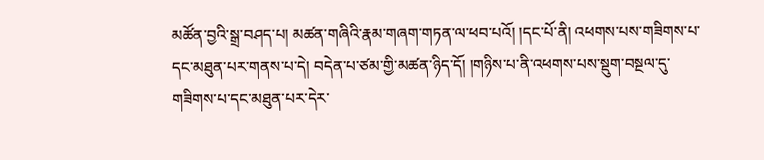མཚོན་བྱའི་སྒྲ་བཤད་པ། མཚན་གཞིའི་རྣམ་གཞག་གཏན་ལ་ཕབ་པའོ། །དང་པོ་ནི། འཕགས་པས་གཟིགས་པ་དང་མཐུན་པར་གནས་པ་དེ། བདེན་པ་ཙམ་གྱི་མཚན་ཉིད་དོ། །གཉིས་པ་ནི་འཕགས་པས་སྡུག་བསྔལ་དུ་གཟིགས་པ་དང་མཐུན་པར་དེར་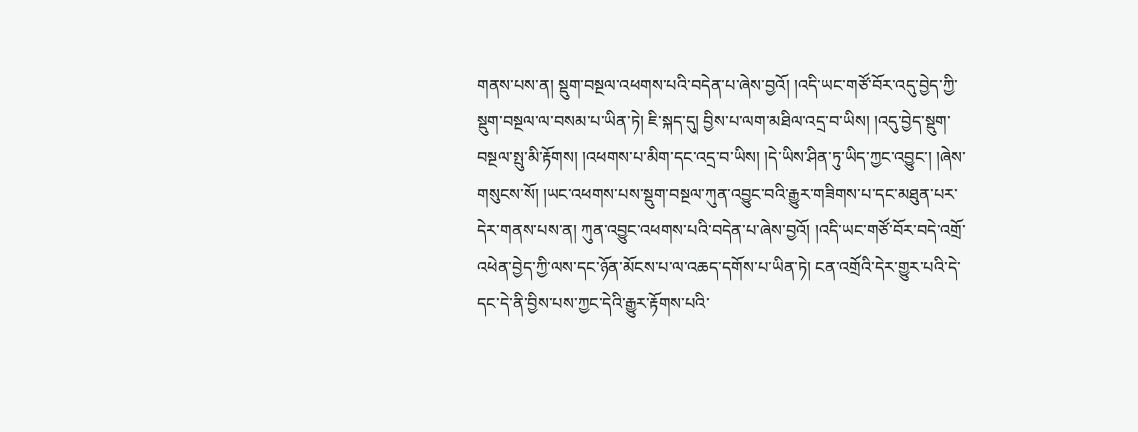གནས་པས་ན། སྡུག་བསྔལ་འཕགས་པའི་བདེན་པ་ཞེས་བྱའོ། །འདི་ཡང་གཙོ་བོར་འདུ་བྱེད་ཀྱི་སྡུག་བསྔལ་ལ་བསམ་པ་ཡིན་ཏེ། ཇི་སྐད་དུ། བྱིས་པ་ལག་མཐིལ་འདྲ་བ་ཡིས། །འདུ་བྱེད་སྡུག་བསྔལ་སྤུ་མི་རྟོགས། །འཕགས་པ་མིག་དང་འདྲ་བ་ཡིས། །དེ་ཡིས་ཤིན་ཏུ་ཡིད་ཀྱང་འབྱུང་། །ཞེས་གསུངས་སོ། །ཡང་འཕགས་པས་སྡུག་བསྔལ་ཀུན་འབྱུང་བའི་རྒྱུར་གཟིགས་པ་དང་མཐུན་པར་དེར་གནས་པས་ན། ཀུན་འབྱུང་འཕགས་པའི་བདེན་པ་ཞེས་བྱའོ། །འདི་ཡང་གཙོ་བོར་བདེ་འགྲོ་འཕེན་བྱེད་ཀྱི་ལས་དང་ཉོན་མོངས་པ་ལ་འཆད་དགོས་པ་ཡིན་ཏེ། ངན་འགྲོའི་དེར་གྱུར་པའི་དེ་དང་དེ་ནི་བྱིས་པས་ཀྱང་དེའི་རྒྱུར་རྟོགས་པའི་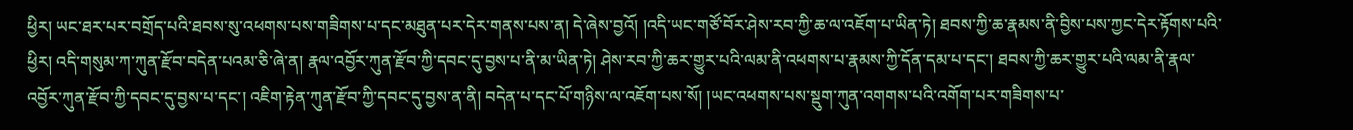ཕྱིར། ཡང་ཐར་པར་བགྲོད་པའི་ཐབས་སུ་འཕགས་པས་གཟིགས་པ་དང་མཐུན་པར་དེར་གནས་པས་ན། དེ་ཞེས་བྱའོ། །འདི་ཡང་གཙོ་བོར་ཤེས་རབ་ཀྱི་ཆ་ལ་འཇོག་པ་ཡིན་ཏེ། ཐབས་ཀྱི་ཆ་རྣམས་ནི་བྱིས་པས་ཀྱང་དེར་རྟོགས་པའི་ཕྱིར། འདི་གསུམ་ཀ་ཀུན་རྫོབ་བདེན་པའམ་ཅི་ཞེ་ན། རྣལ་འབྱོར་ཀུན་རྫོབ་ཀྱི་དབང་དུ་བྱས་པ་ནི་མ་ཡིན་ཏེ། ཤེས་རབ་ཀྱི་ཆར་གྱུར་པའི་ལམ་ནི་འཕགས་པ་རྣམས་ཀྱི་དོན་དམ་པ་དང་། ཐབས་ཀྱི་ཆར་གྱུར་པའི་ལམ་ནི་རྣལ་འབྱོར་ཀུན་རྫོབ་ཀྱི་དབང་དུ་བྱས་པ་དང་། འཇིག་རྟེན་ཀུན་རྫོབ་ཀྱི་དབང་དུ་བྱས་ན་ནི། བདེན་པ་དང་པོ་གཉིས་ལ་འཇོག་པས་སོ། །ཡང་འཕགས་པས་སྡུག་ཀུན་འགགས་པའི་འགོག་པར་གཟིགས་པ་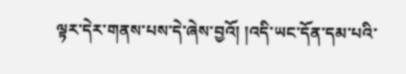ལྟར་དེར་གནས་པས་དེ་ཞེས་བྱའོ། །འདི་ཡང་དོན་དམ་པའི་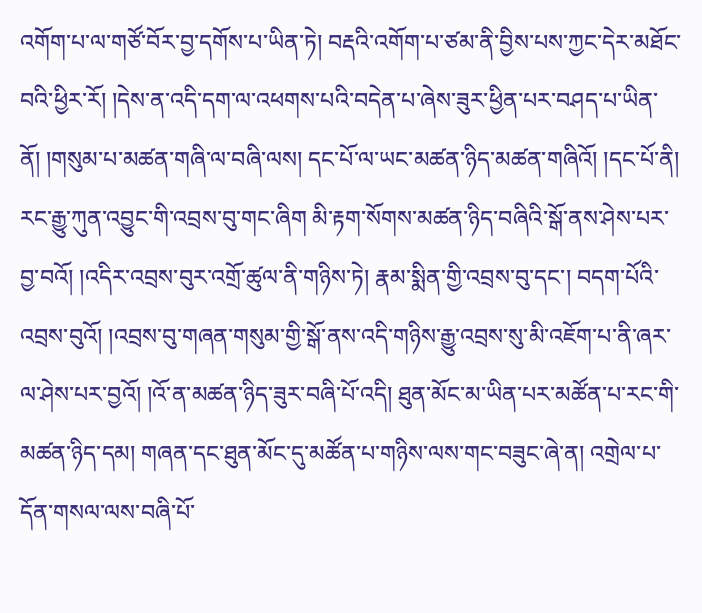འགོག་པ་ལ་གཙོ་བོར་བྱ་དགོས་པ་ཡིན་ཏེ། བརྡའི་འགོག་པ་ཙམ་ནི་བྱིས་པས་ཀྱང་དེར་མཐོང་བའི་ཕྱིར་རོ། །དེས་ན་འདི་དག་ལ་འཕགས་པའི་བདེན་པ་ཞེས་ཟུར་ཕྱིན་པར་བཤད་པ་ཡིན་ནོ། །གསུམ་པ་མཚན་གཞི་ལ་བཞི་ལས། དང་པོ་ལ་ཡང་མཚན་ཉིད་མཚན་གཞིའོ། །དང་པོ་ནི། རང་རྒྱུ་ཀུན་འབྱུང་གི་འབྲས་བུ་གང་ཞིག མི་རྟག་སོགས་མཚན་ཉིད་བཞིའི་སྒོ་ནས་ཤེས་པར་བྱ་བའོ། །འདིར་འབྲས་བུར་འགྲོ་ཚུལ་ནི་གཉིས་ཏེ། རྣམ་སྨིན་གྱི་འབྲས་བུ་དང་། བདག་པོའི་འབྲས་བུའོ། །འབྲས་བུ་གཞན་གསུམ་གྱི་སྒོ་ནས་འདི་གཉིས་རྒྱུ་འབྲས་སུ་མི་འཇོག་པ་ནི་ཞར་ལ་ཤེས་པར་བྱའོ། །འོ་ན་མཚན་ཉིད་ཟུར་བཞི་པོ་འདི། ཐུན་མོང་མ་ཡིན་པར་མཚོན་པ་རང་གི་མཚན་ཉིད་དམ། གཞན་དང་ཐུན་མོང་དུ་མཚོན་པ་གཉིས་ལས་གང་བཟུང་ཞེ་ན། འགྲེལ་པ་དོན་གསལ་ལས་བཞི་པོ་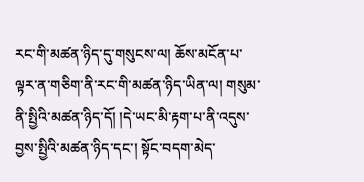རང་གི་མཚན་ཉིད་དུ་གསུངས་ལ། ཆོས་མངོན་པ་ལྟར་ན་གཅིག་ནི་རང་གི་མཚན་ཉིད་ཡིན་ལ། གསུམ་ནི་སྤྱིའི་མཚན་ཉིད་དོ། །དེ་ཡང་མི་རྟག་པ་ནི་འདུས་བྱས་སྤྱིའི་མཚན་ཉིད་དང་། སྟོང་བདག་མེད་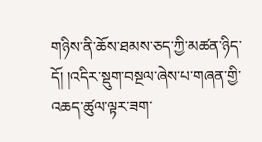གཉིས་ནི་ཆོས་ཐམས་ཅད་ཀྱི་མཚན་ཉིད་དོ། །འདིར་སྡུག་བསྔལ་ཞེས་པ་གཞན་གྱི་འཆད་ཚུལ་ལྟར་ཟག་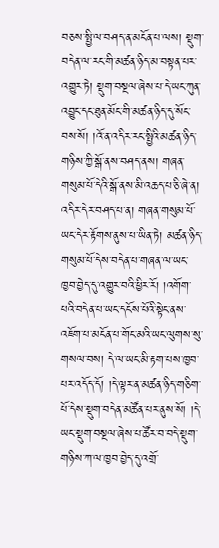བཅས་སྤྱི་ལ་བཤད་ན་མངོན་པ་ལས། སྡུག་བདེན་ལ་རང་གི་མཚན་ཉིད་མ་བསྟན་པར་འགྱུར་ཏེ། སྡུག་བསྔལ་ཞེས་པ་དེ་ཡང་ཀུན་འབྱུང་དང་ཐུན་མོང་གི་མཚན་ཉིད་དུ་སོང་བས་སོ། །འོ་ན་འདིར་རང་སྤྱིའི་མཚན་ཉིད་གཉིས་ཀྱི་སྒོ་ནས་བཤད་ནས། གཞན་གསུམ་པོ་དེའི་སྒོ་ནས་མི་འཆད་པ་ཅི་ཞེ་ན། འདིར་དེར་བཤད་པ་ན། གཞན་གསུམ་པོ་ཡང་དེར་རྟོགས་ནུས་པ་ཡིན་ཏེ། མཚན་ཉིད་གསུམ་པོ་དེས་བདེན་པ་གཞན་ལ་ཡང་ཁྱབ་བྱེད་དུ་འགྱུར་བའི་ཕྱིར་རོ། །འགོག་པའི་བདེན་པ་ཡང་དངོས་པོའི་སྟེང་ནས་འཇོག་པ་མངོན་པ་གོང་མའི་ཡང་ལུགས་སུ་གསལ་བས། དེ་ལ་ཡང་མི་རྟག་པས་ཁྱབ་པར་འདོད་དོ། །དེ་ལྟར་ན་མཚན་ཉིད་གཅིག་པོ་དེས་སྡུག་བདེན་མཚོན་པར་ནུས་སོ། །དེ་ཡང་སྡུག་བསྔལ་ཞེས་པ་ཚོར་བ་བདེ་སྡུག་གཉིས་ཀ་ལ་ཁྱབ་བྱེད་དུ་འགྲོ་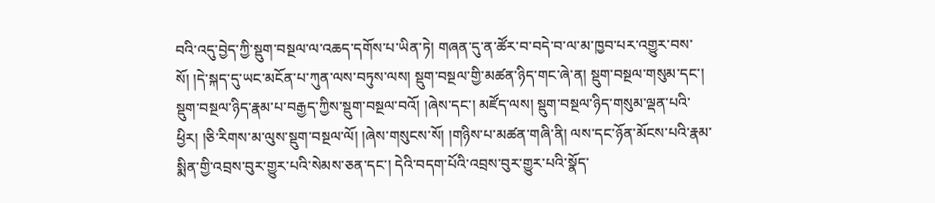བའི་འདུ་བྱེད་ཀྱི་སྡུག་བསྔལ་ལ་འཆད་དགོས་པ་ཡིན་ཏེ། གཞན་དུ་ན་ཚོར་བ་བདེ་བ་ལ་མ་ཁྱབ་པར་འགྱུར་བས་སོ། །དེ་སྐད་དུ་ཡང་མངོན་པ་ཀུན་ལས་བཏུས་ལས། སྡུག་བསྔལ་གྱི་མཚན་ཉིད་གང་ཞེ་ན། སྡུག་བསྔལ་གསུམ་དང་། སྡུག་བསྔལ་ཉིད་རྣམ་པ་བརྒྱད་ཀྱིས་སྡུག་བསྔལ་བའོ། །ཞེས་དང་། མཛོད་ལས། སྡུག་བསྔལ་ཉིད་གསུམ་ལྡན་པའི་ཕྱིར། །ཅི་རིགས་མ་ལུས་སྡུག་བསྔལ་ལོ། །ཞེས་གསུངས་སོ། །གཉིས་པ་མཚན་གཞི་ནི། ལས་དང་ཉོན་མོངས་པའི་རྣམ་སྨིན་གྱི་འབྲས་བུར་གྱུར་པའི་སེམས་ཅན་དང་། དེའི་བདག་པོའི་འབྲས་བུར་གྱུར་པའི་སྣོད་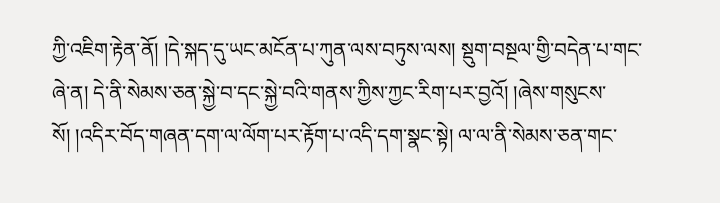ཀྱི་འཇིག་རྟེན་ནོ། །དེ་སྐད་དུ་ཡང་མངོན་པ་ཀུན་ལས་བཏུས་ལས། སྡུག་བསྔལ་གྱི་བདེན་པ་གང་ཞེ་ན། དེ་ནི་སེམས་ཅན་སྐྱེ་བ་དང་སྐྱེ་བའི་གནས་ཀྱིས་ཀྱང་རིག་པར་བྱའོ། །ཞེས་གསུངས་སོ། །འདིར་བོད་གཞན་དག་ལ་ལོག་པར་རྟོག་པ་འདི་དག་སྣང་སྟེ། ལ་ལ་ནི་སེམས་ཅན་གང་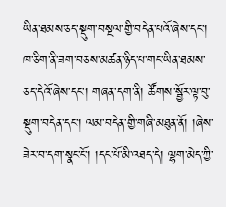ཡིན་ཐམས་ཅད་སྡུག་བསྔལ་གྱི་བདེན་པའོ་ཞེས་དང་། ཁ་ཅིག་ནི་ཟག་བཅས་མཚན་ཉིད་པ་གང་ཡིན་ཐམས་ཅད་དེའོ་ཞེས་དང་། གཞན་དག་ནི། ཚོགས་སྦྱོར་ལྟ་བུ་སྡུག་བདེན་དང་། ལམ་བདེན་གྱི་གཞི་མཐུན་ནོ། །ཞེས་ཟེར་བ་དག་སྣང་ངོ་། །དང་པོ་མི་འཐད་དེ། ལྷག་མེད་ཀྱི་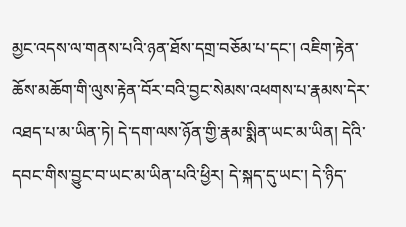མྱང་འདས་ལ་གནས་པའི་ཉན་ཐོས་དགྲ་བཅོམ་པ་དང་། འཇིག་རྟེན་ཆོས་མཆོག་གི་ལུས་རྟེན་བོར་བའི་བྱང་སེམས་འཕགས་པ་རྣམས་དེར་འཐད་པ་མ་ཡིན་ཏེ། དེ་དག་ལས་ཉོན་གྱི་རྣམ་སྨིན་ཡང་མ་ཡིན། དེའི་དབང་གིས་བྱུང་བ་ཡང་མ་ཡིན་པའི་ཕྱིར། དེ་སྐད་དུ་ཡང་། དེ་ཉིད་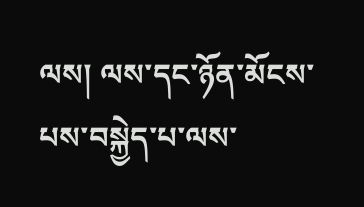ལས། ལས་དང་ཉོན་མོངས་པས་བསྐྱེད་པ་ལས་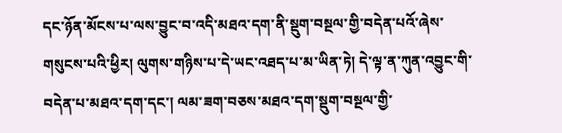དང་ཉོན་མོངས་པ་ལས་བྱུང་བ་འདི་མཐའ་དག་ནི་སྡུག་བསྔལ་གྱི་བདེན་པའོ་ཞེས་གསུངས་པའི་ཕྱིར། ལུགས་གཉིས་པ་དེ་ཡང་འཐད་པ་མ་ཡིན་ཏེ། དེ་ལྟ་ན་ཀུན་འབྱུང་གི་བདེན་པ་མཐའ་དག་དང་། ལམ་ཟག་བཅས་མཐའ་དག་སྡུག་བསྔལ་གྱི་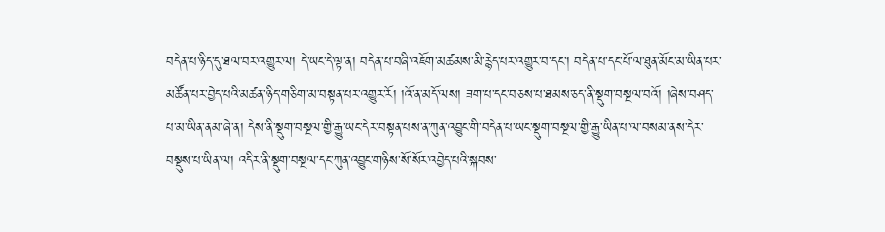བདེན་པ་ཉིད་དུ་ཐལ་བར་འགྱུར་ལ། དེ་ཡང་དེ་ལྟ་ན། བདེན་པ་བཞི་འཇོག་མཚམས་མི་རྙེད་པར་འགྱུར་བ་དང་། བདེན་པ་དང་པོ་ལ་ཐུན་མོང་མ་ཡིན་པར་མཚོན་པར་བྱེད་པའི་མཚན་ཉིད་གཅིག་མ་བསྟན་པར་འགྱུར་རོ། །འོ་ན་མདོ་ལས། ཟག་པ་དང་བཅས་པ་ཐམས་ཅད་ནི་སྡུག་བསྔལ་བའོ། །ཞེས་བཤད་པ་མ་ཡིན་ནམ་ཞེ་ན། དེས་ནི་སྡུག་བསྔལ་གྱི་རྒྱུ་ཡང་དེར་བསྟན་པས་ན་ཀུན་འབྱུང་གི་བདེན་པ་ཡང་སྡུག་བསྔལ་གྱི་རྒྱུ་ཡིན་པ་ལ་བསམ་ནས་དེར་བསྡུས་པ་ཡིན་ལ། འདིར་ནི་སྡུག་བསྔལ་དང་ཀུན་འབྱུང་གཉིས་སོ་སོར་འབྱེད་པའི་སྐབས་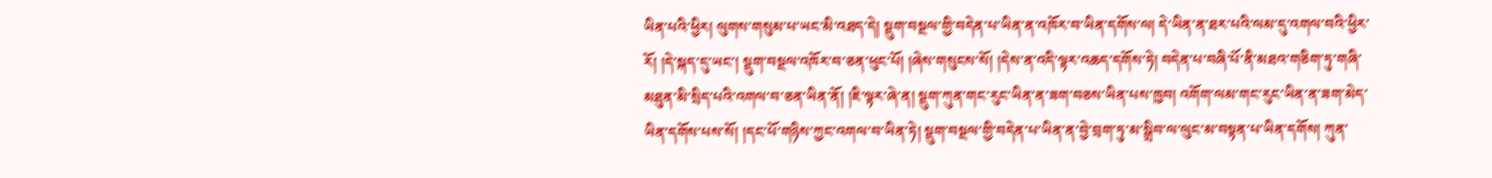ཡིན་པའི་ཕྱིར། ལུགས་གསུམ་པ་ཡང་མི་འཐད་དེ། སྡུག་བསྔལ་གྱི་བདེན་པ་ཡིན་ན་འཁོར་བ་ཡིན་དགོས་ལ། དེ་ཡིན་ན་ཐར་པའི་ལམ་དུ་འགལ་བའི་ཕྱིར་རོ། །དེ་སྐད་དུ་ཡང་། སྡུག་བསྔལ་འཁོར་བ་ཅན་ཕུང་པོ། །ཞེས་གསུངས་སོ། །དེས་ན་འདི་ལྟར་འཆད་དགོས་ཏེ། བདེན་པ་བཞི་པོ་ནི་མཐའ་གཅིག་ཏུ་གཞི་མཐུན་མི་སྲིད་པའི་འགལ་བ་ཅན་ཡིན་ནོ། །ཇི་ལྟར་ཞེ་ན། སྡུག་ཀུན་གང་རུང་ཡིན་ན་ཟག་བཅས་ཡིན་པས་ཁྱབ། འགོག་ལམ་གང་རུང་ཡིན་ན་ཟག་མེད་ཡིན་དགོས་པས་སོ། །དང་པོ་གཉིས་ཀྱང་འགལ་བ་ཡིན་ཏེ། སྡུག་བསྔལ་གྱི་བདེན་པ་ཡིན་ན་བྱེ་བྲག་ཏུ་མ་སྒྲིབ་ལ་ལུང་མ་བསྟན་པ་ཡིན་དགོས། ཀུན་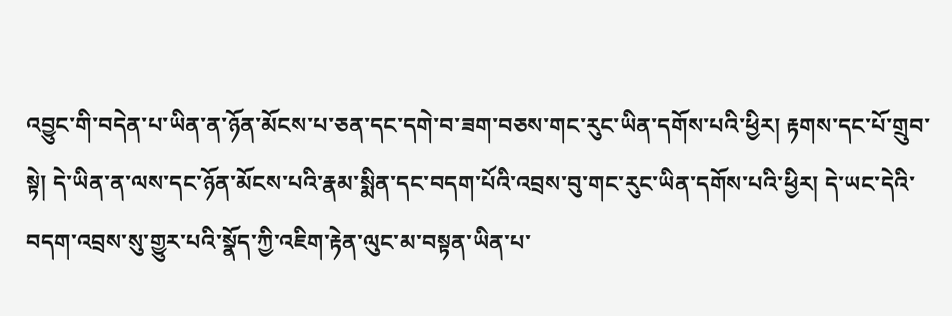འབྱུང་གི་བདེན་པ་ཡིན་ན་ཉོན་མོངས་པ་ཅན་དང་དགེ་བ་ཟག་བཅས་གང་རུང་ཡིན་དགོས་པའི་ཕྱིར། རྟགས་དང་པོ་གྲུབ་སྟེ། དེ་ཡིན་ན་ལས་དང་ཉོན་མོངས་པའི་རྣམ་སྨིན་དང་བདག་པོའི་འབྲས་བུ་གང་རུང་ཡིན་དགོས་པའི་ཕྱིར། དེ་ཡང་དེའི་བདག་འབྲས་སུ་གྱུར་པའི་སྣོད་ཀྱི་འཇིག་རྟེན་ལུང་མ་བསྟན་ཡིན་པ་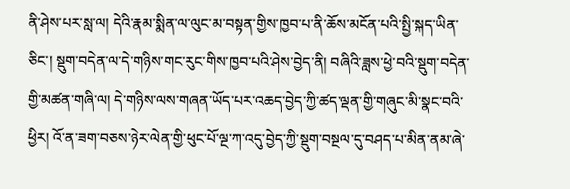ནི་ཤེས་པར་སླ་ལ། དེའི་རྣམ་སྨིན་ལ་ལུང་མ་བསྟན་གྱིས་ཁྱབ་པ་ནི་ཆོས་མངོན་པའི་སྤྱི་སྐད་ཡིན་ཅིང་། སྡུག་བདེན་ལ་དེ་གཉིས་གང་རུང་གིས་ཁྱབ་པའི་ཤེས་བྱེད་ནི། བཞིའི་ཟླས་ཕྱེ་བའི་སྡུག་བདེན་གྱི་མཚན་གཞི་ལ། དེ་གཉིས་ལས་གཞན་ཡོད་པར་འཆད་བྱེད་ཀྱི་ཚད་ལྡན་གྱི་གཞུང་མི་སྣང་བའི་ཕྱིར། འོ་ན་ཟག་བཅས་ཉེར་ལེན་གྱི་ཕུང་པོ་ལྔ་ཀ་འདུ་བྱེད་ཀྱི་སྡུག་བསྔལ་དུ་བཤད་པ་མིན་ནམ་ཞེ་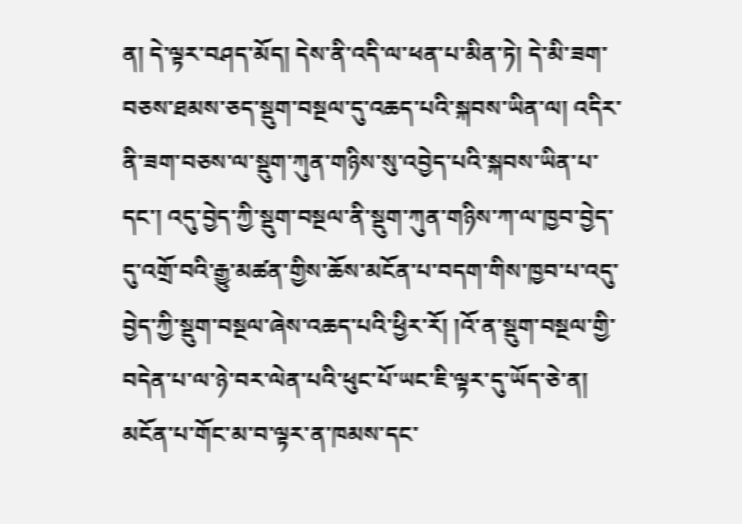ན། དེ་ལྟར་བཤད་མོད། དེས་ནི་འདི་ལ་ཕན་པ་མིན་ཏེ། དེ་མི་ཟག་བཅས་ཐམས་ཅད་སྡུག་བསྔལ་དུ་འཆད་པའི་སྐབས་ཡིན་ལ། འདིར་ནི་ཟག་བཅས་ལ་སྡུག་ཀུན་གཉིས་སུ་འབྱེད་པའི་སྐབས་ཡིན་པ་དང་། འདུ་བྱེད་ཀྱི་སྡུག་བསྔལ་ནི་སྡུག་ཀུན་གཉིས་ཀ་ལ་ཁྱབ་བྱེད་དུ་འགྲོ་བའི་རྒྱུ་མཚན་གྱིས་ཆོས་མངོན་པ་བདག་གིས་ཁྱབ་པ་འདུ་བྱེད་ཀྱི་སྡུག་བསྔལ་ཞེས་འཆད་པའི་ཕྱིར་རོ། །འོ་ན་སྡུག་བསྔལ་གྱི་བདེན་པ་ལ་ཉེ་བར་ལེན་པའི་ཕུང་པོ་ཡང་ཇི་ལྟར་དུ་ཡོད་ཅེ་ན། མངོན་པ་གོང་མ་བ་ལྟར་ན་ཁམས་དང་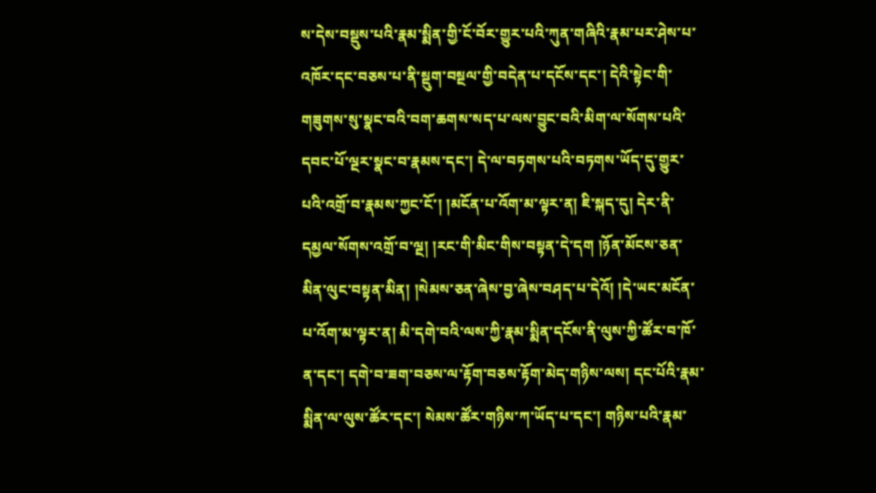ས་དེས་བསྡུས་པའི་རྣམ་སྨིན་གྱི་ངོ་བོར་གྱུར་པའི་ཀུན་གཞིའི་རྣམ་པར་ཤེས་པ་འཁོར་དང་བཅས་པ་ནི་སྡུག་བསྔལ་གྱི་བདེན་པ་དངོས་དང་། དེའི་སྟེང་གི་གཟུགས་སུ་སྣང་བའི་བག་ཆགས་སད་པ་ལས་བྱུང་བའི་མིག་ལ་སོགས་པའི་དབང་པོ་ལྔར་སྣང་བ་རྣམས་དང་། དེ་ལ་བཏགས་པའི་བཏགས་ཡོད་དུ་གྱུར་པའི་འགྲོ་བ་རྣམས་ཀྱང་ངོ་། །མངོན་པ་འོག་མ་ལྟར་ན། ཇི་སྐད་དུ། དེར་ནི་དམྱལ་སོགས་འགྲོ་བ་ལྔ། །རང་གི་མིང་གིས་བསྟན་དེ་དག །ཉོན་མོངས་ཅན་མིན་ལུང་བསྟན་མིན། །སེམས་ཅན་ཞེས་བྱ་ཞེས་བཤད་པ་དེའོ། །དེ་ཡང་མངོན་པ་འོག་མ་ལྟར་ན། མི་དགེ་བའི་ལས་ཀྱི་རྣམ་སྨིན་དངོས་ནི་ལུས་ཀྱི་ཚོར་བ་ཁོ་ན་དང་། དགེ་བ་ཟག་བཅས་ལ་རྟོག་བཅས་རྟོག་མེད་གཉིས་ལས། དང་པོའི་རྣམ་སྨིན་ལ་ལུས་ཚོར་དང་། སེམས་ཚོར་གཉིས་ཀ་ཡོད་པ་དང་། གཉིས་པའི་རྣམ་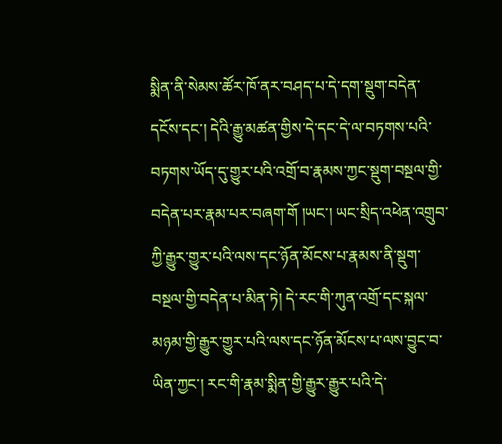སྨིན་ནི་སེམས་ཚོར་ཁོ་ནར་བཤད་པ་དེ་དག་སྡུག་བདེན་དངོས་དང་། དེའི་རྒྱུ་མཚན་གྱིས་དེ་དང་དེ་ལ་བཏགས་པའི་བཏགས་ཡོད་དུ་གྱུར་པའི་འགྲོ་བ་རྣམས་ཀྱང་སྡུག་བསྔལ་གྱི་བདེན་པར་རྣམ་པར་བཞག་གོ །ཡང་། ཡང་སྲིད་འཕེན་འགྲུབ་ཀྱི་རྒྱུར་གྱུར་པའི་ལས་དང་ཉོན་མོངས་པ་རྣམས་ནི་སྡུག་བསྔལ་གྱི་བདེན་པ་མིན་ཏེ། དེ་རང་གི་ཀུན་འགྲོ་དང་སྐལ་མཉམ་གྱི་རྒྱུར་གྱུར་པའི་ལས་དང་ཉོན་མོངས་པ་ལས་བྱུང་བ་ཡིན་ཀྱང་། རང་གི་རྣམ་སྨིན་གྱི་རྒྱུར་རྒྱུར་པའི་དེ་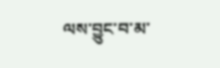ལས་བྱུང་བ་མ་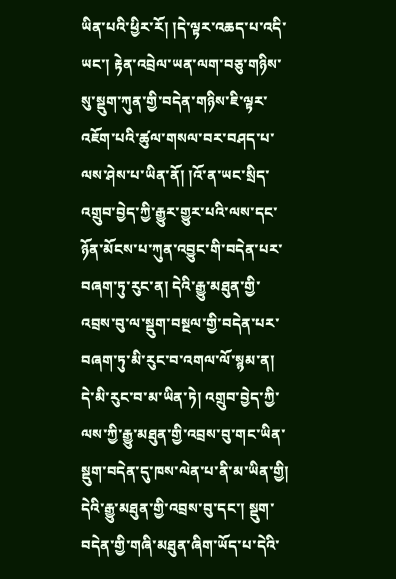ཡིན་པའི་ཕྱིར་རོ། །དེ་ལྟར་འཆད་པ་འདི་ཡང་། རྟེན་འབྲེལ་ཡན་ལག་བཅུ་གཉིས་སུ་སྡུག་ཀུན་གྱི་བདེན་གཉིས་ཇི་ལྟར་འཇོག་པའི་ཚུལ་གསལ་བར་བཤད་པ་ལས་ཤེས་པ་ཡིན་ནོ། །འོ་ན་ཡང་སྲིད་འགྲུབ་བྱེད་ཀྱི་རྒྱུར་གྱུར་པའི་ལས་དང་ཉོན་མོངས་པ་ཀུན་འབྱུང་གི་བདེན་པར་བཞག་ཏུ་རུང་ན། དེའི་རྒྱུ་མཐུན་གྱི་འབྲས་བུ་ལ་སྡུག་བསྔལ་གྱི་བདེན་པར་བཞག་ཏུ་མི་རུང་བ་འགལ་ལོ་སྙམ་ན། དེ་མི་རུང་བ་མ་ཡིན་ཏེ། འགྲུབ་བྱེད་ཀྱི་ལས་ཀྱི་རྒྱུ་མཐུན་གྱི་འབྲས་བུ་གང་ཡིན་སྡུག་བདེན་དུ་ཁས་ལེན་པ་ནི་མ་ཡིན་གྱི། དེའི་རྒྱུ་མཐུན་གྱི་འབྲས་བུ་དང་། སྡུག་བདེན་གྱི་གཞི་མཐུན་ཞིག་ཡོད་པ་དེའི་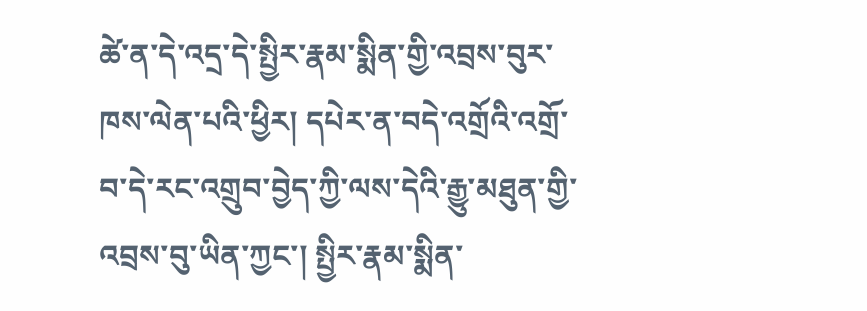ཚེ་ན་དེ་འདྲ་དེ་སྤྱིར་རྣམ་སྨིན་གྱི་འབྲས་བུར་ཁས་ལེན་པའི་ཕྱིར། དཔེར་ན་བདེ་འགྲོའི་འགྲོ་བ་དེ་རང་འགྲུབ་བྱེད་ཀྱི་ལས་དེའི་རྒྱུ་མཐུན་གྱི་འབྲས་བུ་ཡིན་ཀྱང་། སྤྱིར་རྣམ་སྨིན་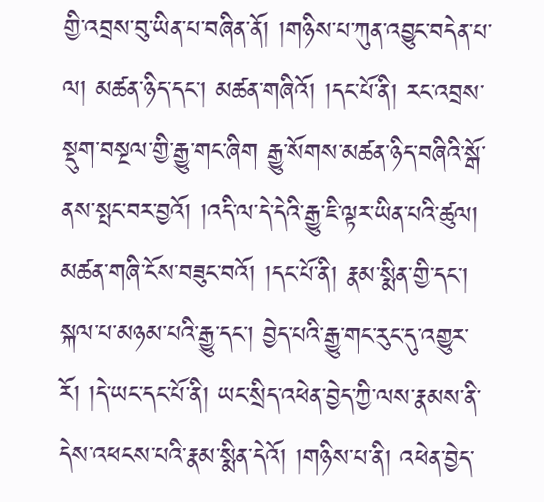གྱི་འབྲས་བུ་ཡིན་པ་བཞིན་ནོ། །གཉིས་པ་ཀུན་འབྱུང་བདེན་པ་ལ། མཚན་ཉིད་དང་། མཚན་གཞིའོ། །དང་པོ་ནི། རང་འབྲས་སྡུག་བསྔལ་གྱི་རྒྱུ་གང་ཞིག རྒྱུ་སོགས་མཚན་ཉིད་བཞིའི་སྒོ་ནས་སྤང་བར་བྱའོ། །འདི་ལ་དེ་དེའི་རྒྱུ་ཇི་ལྟར་ཡིན་པའི་ཚུལ། མཚན་གཞི་ངོས་བཟུང་བའོ། །དང་པོ་ནི། རྣམ་སྨིན་གྱི་དང་། སྐལ་པ་མཉམ་པའི་རྒྱུ་དང་། བྱེད་པའི་རྒྱུ་གང་རུང་དུ་འགྱུར་རོ། །དེ་ཡང་དང་པོ་ནི། ཡང་སྲིད་འཕེན་བྱེད་ཀྱི་ལས་རྣམས་ནི་དེས་འཕངས་པའི་རྣམ་སྨིན་དེའོ། །གཉིས་པ་ནི། འཕེན་བྱེད་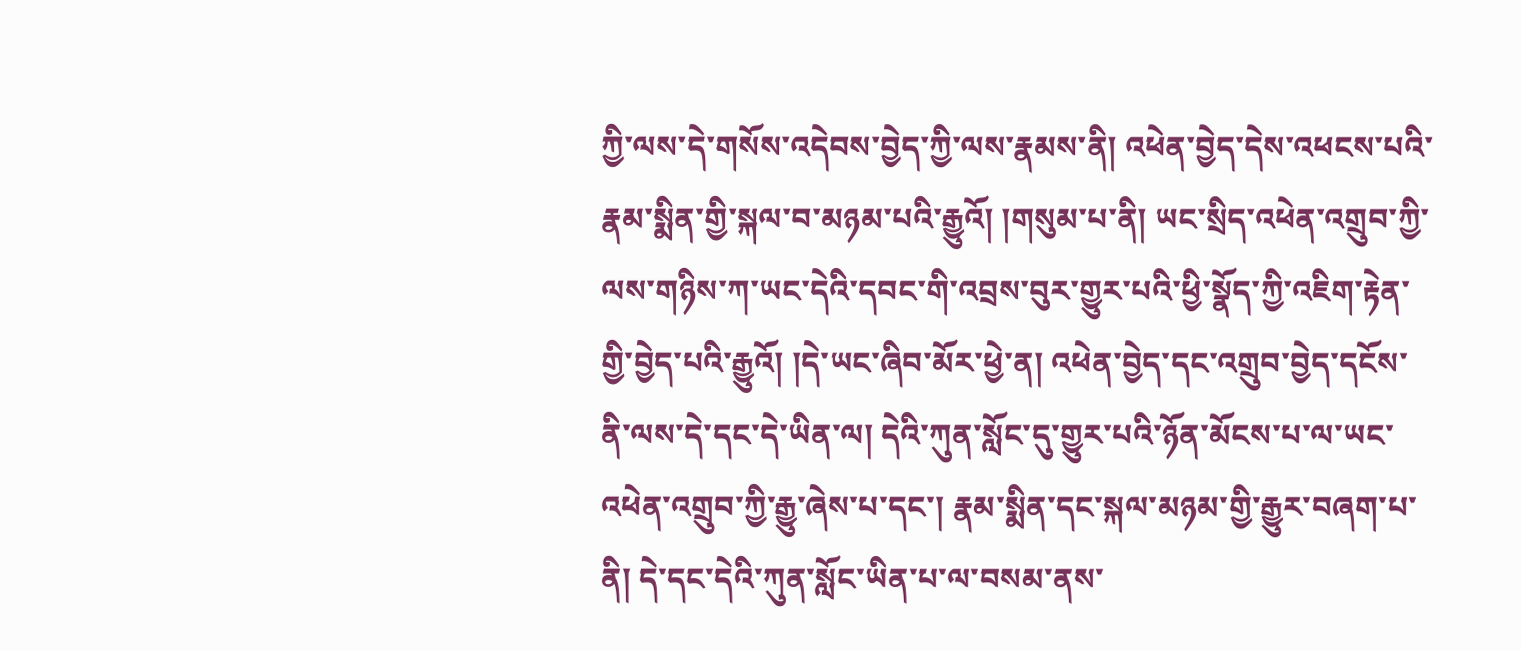ཀྱི་ལས་དེ་གསོས་འདེབས་བྱེད་ཀྱི་ལས་རྣམས་ནི། འཕེན་བྱེད་དེས་འཕངས་པའི་རྣམ་སྨིན་གྱི་སྐལ་བ་མཉམ་པའི་རྒྱུའོ། །གསུམ་པ་ནི། ཡང་སྲིད་འཕེན་འགྲུབ་ཀྱི་ལས་གཉིས་ཀ་ཡང་དེའི་དབང་གི་འབྲས་བུར་གྱུར་པའི་ཕྱི་སྣོད་ཀྱི་འཇིག་རྟེན་གྱི་བྱེད་པའི་རྒྱུའོ། །དེ་ཡང་ཞིབ་མོར་ཕྱེ་ན། འཕེན་བྱེད་དང་འགྲུབ་བྱེད་དངོས་ནི་ལས་དེ་དང་དེ་ཡིན་ལ། དེའི་ཀུན་སློང་དུ་གྱུར་པའི་ཉོན་མོངས་པ་ལ་ཡང་འཕེན་འགྲུབ་ཀྱི་རྒྱུ་ཞེས་པ་དང་། རྣམ་སྨིན་དང་སྐལ་མཉམ་གྱི་རྒྱུར་བཞག་པ་ནི། དེ་དང་དེའི་ཀུན་སློང་ཡིན་པ་ལ་བསམ་ནས་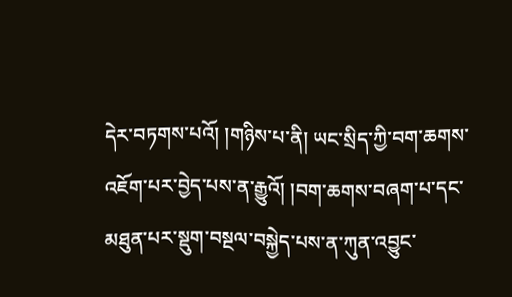དེར་བཏགས་པའོ། །གཉིས་པ་ནི། ཡང་སྲིད་ཀྱི་བག་ཆགས་འཇོག་པར་བྱེད་པས་ན་རྒྱུའོ། །བག་ཆགས་བཞག་པ་དང་མཐུན་པར་སྡུག་བསྔལ་བསྐྱེད་པས་ན་ཀུན་འབྱུང་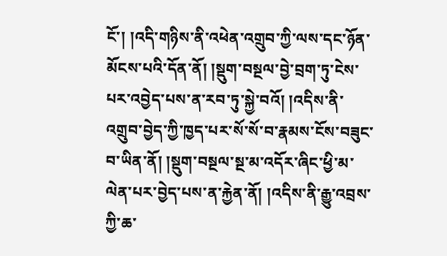ངོ་། །འདི་གཉིས་ནི་འཕེན་འགྲུབ་ཀྱི་ལས་དང་ཉོན་མོངས་པའི་དོན་ནོ། །སྡུག་བསྔལ་བྱེ་བྲག་ཏུ་ངེས་པར་འབྱེད་པས་ན་རབ་ཏུ་སྐྱེ་བའོ། །འདིས་ནི་འགྲུབ་བྱེད་ཀྱི་ཁྱད་པར་སོ་སོ་བ་རྣམས་ངོས་བཟུང་བ་ཡིན་ནོ། །སྡུག་བསྔལ་སྔ་མ་འདོར་ཞིང་ཕྱི་མ་ལེན་པར་བྱེད་པས་ན་རྐྱེན་ནོ། །འདིས་ནི་རྒྱུ་འབྲས་ཀྱི་ཆ་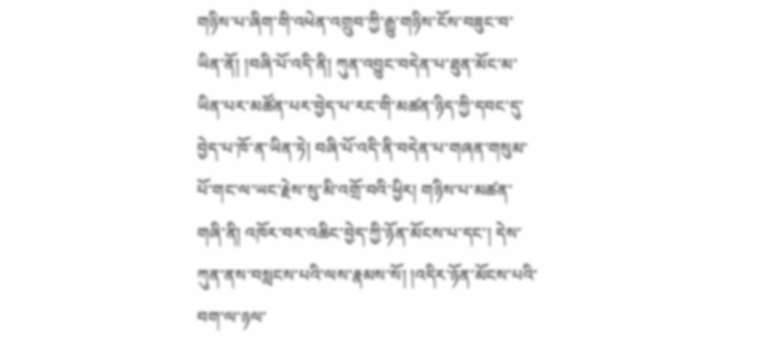གཉིས་པ་ཞིག་གི་འཕེན་འགྲུབ་ཀྱི་རྒྱུ་གཉིས་ངོས་བཟུང་བ་ཡིན་ནོ། །བཞི་པོ་འདི་ནི། ཀུན་འབྱུང་བདེན་པ་ཐུན་མོང་མ་ཡིན་པར་མཚོན་པར་བྱེད་པ་རང་གི་མཚན་ཉིད་ཀྱི་དབང་དུ་བྱེད་པ་ཁོ་ན་ཡིན་ཏེ། བཞི་པོ་འདི་ནི་བདེན་པ་གཞན་གསུམ་པོ་གང་ལ་ཡང་རྗེས་སུ་མི་འགྲོ་བའི་ཕྱིར། གཉིས་པ་མཚན་གཞི་ནི། འཁོར་བར་འཆིང་བྱེད་ཀྱི་ཉོན་མོངས་པ་དང་། དེས་ཀུན་ནས་བསླངས་པའི་ལས་རྣམས་སོ། །འདིར་ཉོན་མོངས་པའི་བག་ལ་ཉལ་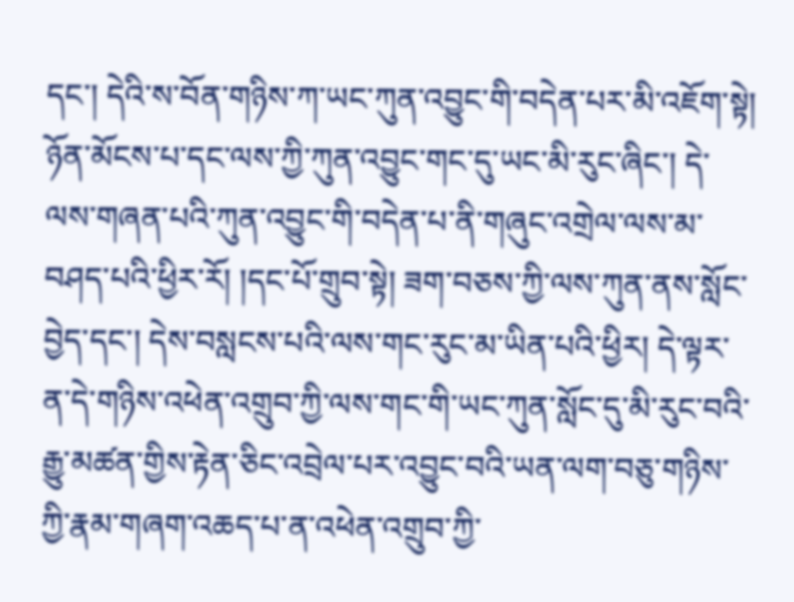དང་། དེའི་ས་བོན་གཉིས་ཀ་ཡང་ཀུན་འབྱུང་གི་བདེན་པར་མི་འཇོག་སྟེ། ཉོན་མོངས་པ་དང་ལས་ཀྱི་ཀུན་འབྱུང་གང་དུ་ཡང་མི་རུང་ཞིང་། དེ་ལས་གཞན་པའི་ཀུན་འབྱུང་གི་བདེན་པ་ནི་གཞུང་འགྲེལ་ལས་མ་བཤད་པའི་ཕྱིར་རོ། །དང་པོ་གྲུབ་སྟེ། ཟག་བཅས་ཀྱི་ལས་ཀུན་ནས་སློང་བྱེད་དང་། དེས་བསླངས་པའི་ལས་གང་རུང་མ་ཡིན་པའི་ཕྱིར། དེ་ལྟར་ན་དེ་གཉིས་འཕེན་འགྲུབ་ཀྱི་ལས་གང་གི་ཡང་ཀུན་སློང་དུ་མི་རུང་བའི་རྒྱུ་མཚན་གྱིས་རྟེན་ཅིང་འབྲེལ་པར་འབྱུང་བའི་ཡན་ལག་བཅུ་གཉིས་ཀྱི་རྣམ་གཞག་འཆད་པ་ན་འཕེན་འགྲུབ་ཀྱི་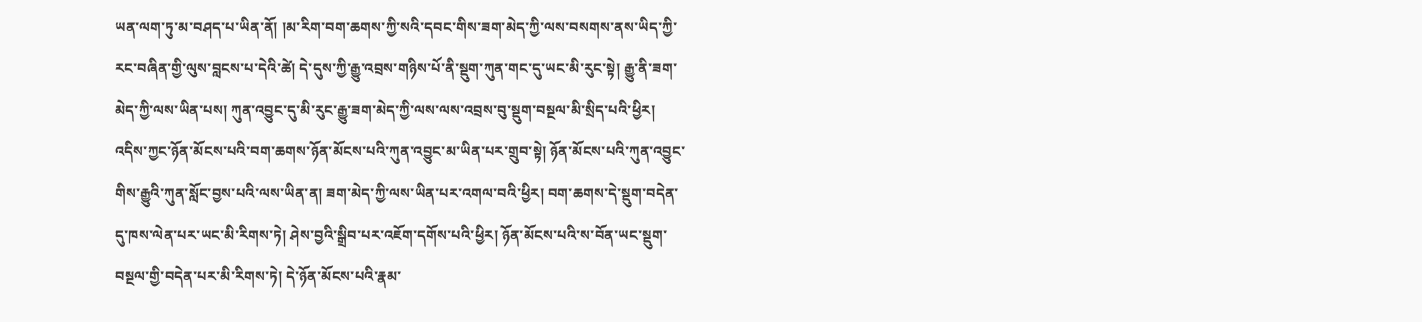ཡན་ལག་ཏུ་མ་བཤད་པ་ཡིན་ནོ། །མ་རིག་བག་ཆགས་ཀྱི་སའི་དབང་གིས་ཟག་མེད་ཀྱི་ལས་བསགས་ནས་ཡིད་ཀྱི་རང་བཞིན་གྱི་ལུས་བླངས་པ་དེའི་ཚེ། དེ་དུས་ཀྱི་རྒྱུ་འབྲས་གཉིས་པོ་ནི་སྡུག་ཀུན་གང་དུ་ཡང་མི་རུང་སྟེ། རྒྱུ་ནི་ཟག་མེད་ཀྱི་ལས་ཡིན་པས། ཀུན་འབྱུང་དུ་མི་རུང་རྒྱུ་ཟག་མེད་ཀྱི་ལས་ལས་འབྲས་བུ་སྡུག་བསྔལ་མི་སྲིད་པའི་ཕྱིར། འདིས་ཀྱང་ཉོན་མོངས་པའི་བག་ཆགས་ཉོན་མོངས་པའི་ཀུན་འབྱུང་མ་ཡིན་པར་གྲུབ་སྟེ། ཉོན་མོངས་པའི་ཀུན་འབྱུང་གིས་རྒྱུའི་ཀུན་སློང་བྱས་པའི་ལས་ཡིན་ན། ཟག་མེད་ཀྱི་ལས་ཡིན་པར་འགལ་བའི་ཕྱིར། བག་ཆགས་དེ་སྡུག་བདེན་དུ་ཁས་ལེན་པར་ཡང་མི་རིགས་ཏེ། ཤེས་བྱའི་སྒྲིབ་པར་འཇོག་དགོས་པའི་ཕྱིར། ཉོན་མོངས་པའི་ས་བོན་ཡང་སྡུག་བསྔལ་གྱི་བདེན་པར་མི་རིགས་ཏེ། དེ་ཉོན་མོངས་པའི་རྣམ་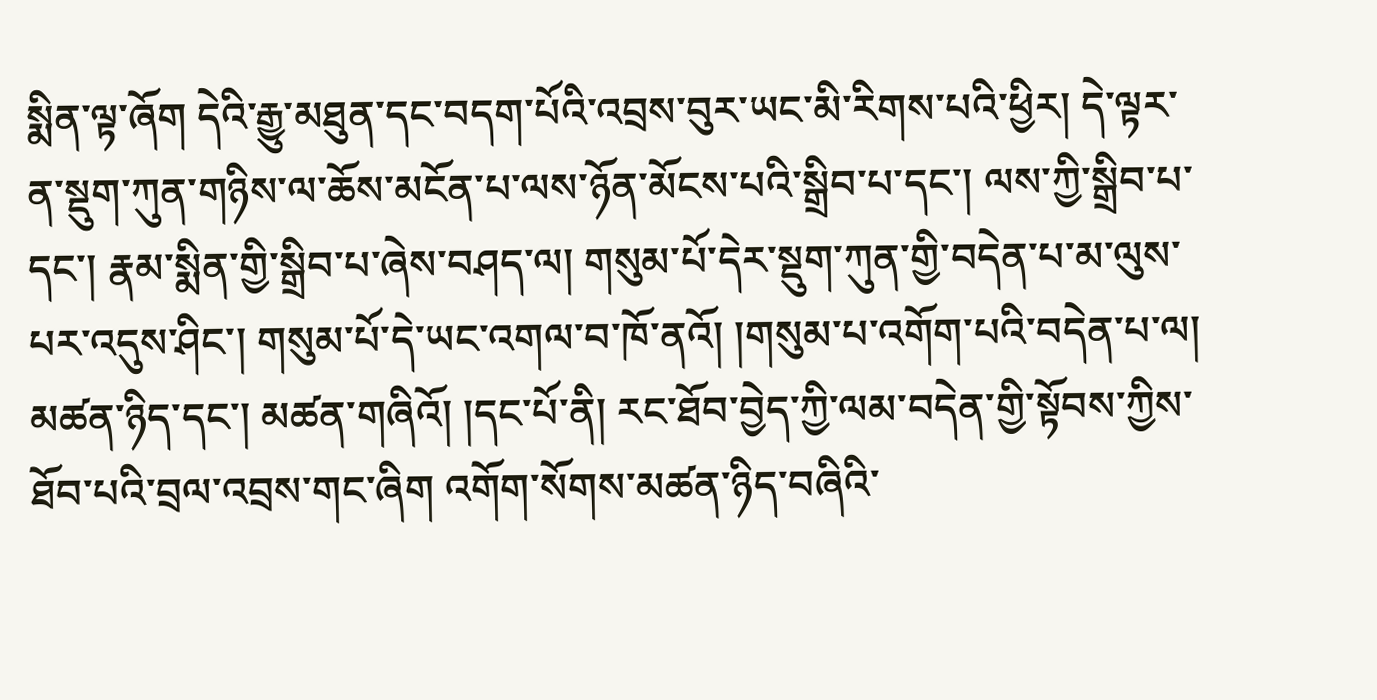སྨིན་ལྟ་ཞོག དེའི་རྒྱུ་མཐུན་དང་བདག་པོའི་འབྲས་བུར་ཡང་མི་རིགས་པའི་ཕྱིར། དེ་ལྟར་ན་སྡུག་ཀུན་གཉིས་ལ་ཆོས་མངོན་པ་ལས་ཉོན་མོངས་པའི་སྒྲིབ་པ་དང་། ལས་ཀྱི་སྒྲིབ་པ་དང་། རྣམ་སྨིན་གྱི་སྒྲིབ་པ་ཞེས་བཤད་ལ། གསུམ་པོ་དེར་སྡུག་ཀུན་གྱི་བདེན་པ་མ་ལུས་པར་འདུས་ཤིང་། གསུམ་པོ་དེ་ཡང་འགལ་བ་ཁོ་ནའོ། །གསུམ་པ་འགོག་པའི་བདེན་པ་ལ། མཚན་ཉིད་དང་། མཚན་གཞིའོ། །དང་པོ་ནི། རང་ཐོབ་བྱེད་ཀྱི་ལམ་བདེན་གྱི་སྟོབས་ཀྱིས་ཐོབ་པའི་བྲལ་འབྲས་གང་ཞིག འགོག་སོགས་མཚན་ཉིད་བཞིའི་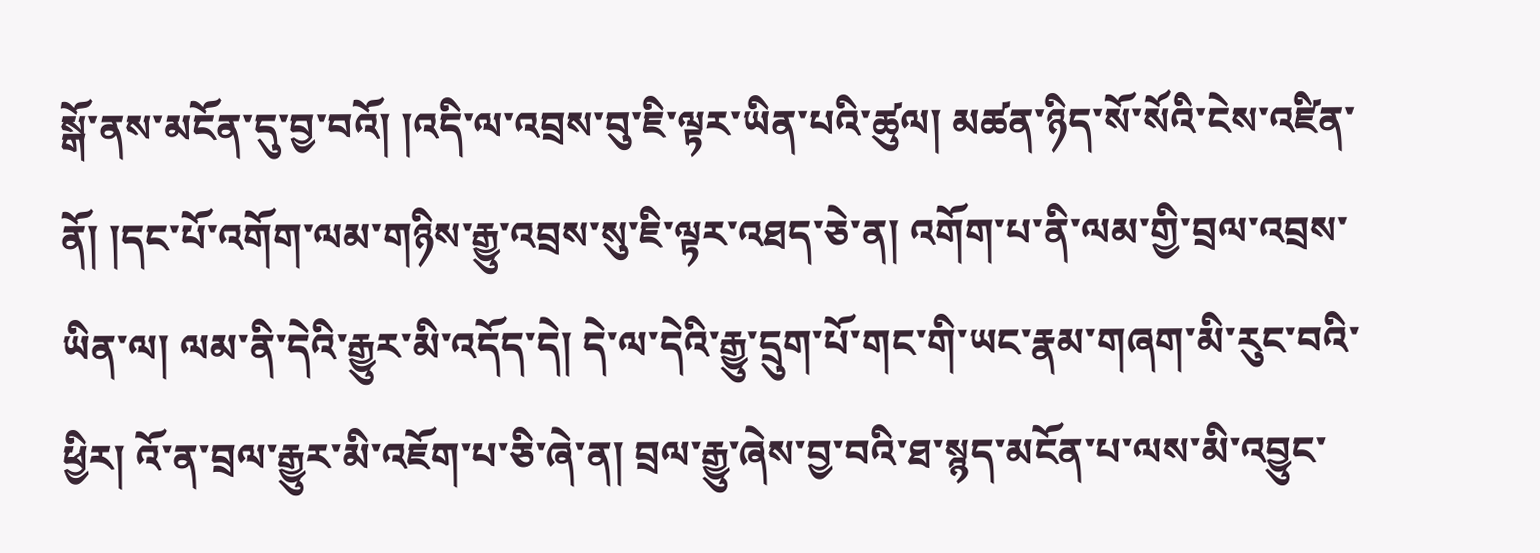སྒོ་ནས་མངོན་དུ་བྱ་བའོ། །འདི་ལ་འབྲས་བུ་ཇི་ལྟར་ཡིན་པའི་ཚུལ། མཚན་ཉིད་སོ་སོའི་ངེས་འཛིན་ནོ། །དང་པོ་འགོག་ལམ་གཉིས་རྒྱུ་འབྲས་སུ་ཇི་ལྟར་འཐད་ཅེ་ན། འགོག་པ་ནི་ལམ་གྱི་བྲལ་འབྲས་ཡིན་ལ། ལམ་ནི་དེའི་རྒྱུར་མི་འདོད་དེ། དེ་ལ་དེའི་རྒྱུ་དྲུག་པོ་གང་གི་ཡང་རྣམ་གཞག་མི་རུང་བའི་ཕྱིར། འོ་ན་བྲལ་རྒྱུར་མི་འཇོག་པ་ཅི་ཞེ་ན། བྲལ་རྒྱུ་ཞེས་བྱ་བའི་ཐ་སྙད་མངོན་པ་ལས་མི་འབྱུང་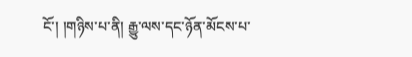ངོ་། །གཉིས་པ་ནི། རྒྱུ་ལས་དང་ཉོན་མོངས་པ་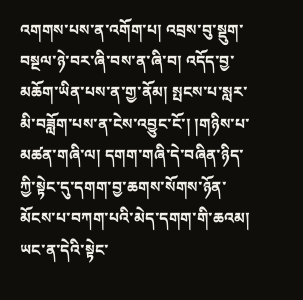འགགས་པས་ན་འགོག་པ། འབྲས་བུ་སྡུག་བསྔལ་ཉེ་བར་ཞི་བས་ན་ཞི་བ། འདོད་བྱ་མཆོག་ཡིན་པས་ན་གྱ་ནོམ། སྤངས་པ་སླར་མི་བཟློག་པས་ན་ངེས་འབྱུང་ངོ་། །གཉིས་པ་མཚན་གཞི་ལ། དགག་གཞི་དེ་བཞིན་ཉིད་ཀྱི་སྟེང་དུ་དགག་བྱ་ཆགས་སོགས་ཉོན་མོངས་པ་བཀག་པའི་མེད་དགག་གི་ཆའམ། ཡང་ན་དེའི་སྟེང་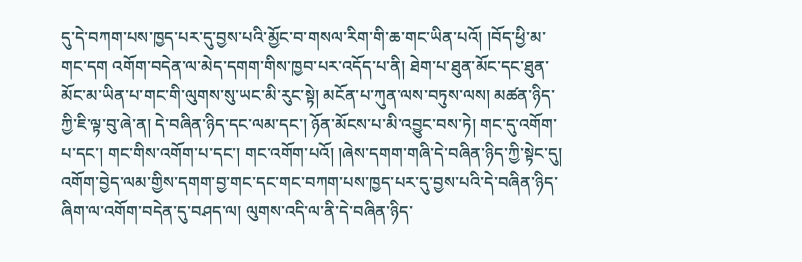དུ་དེ་བཀག་པས་ཁྱད་པར་དུ་བྱས་པའི་མྱོང་བ་གསལ་རིག་གི་ཆ་གང་ཡིན་པའོ། །བོད་ཕྱི་མ་གང་དག འགོག་བདེན་ལ་མེད་དགག་གིས་ཁྱབ་པར་འདོད་པ་ནི། ཐེག་པ་ཐུན་མོང་དང་ཐུན་མོང་མ་ཡིན་པ་གང་གི་ལུགས་སུ་ཡང་མི་རུང་སྟེ། མངོན་པ་ཀུན་ལས་བཏུས་ལས། མཚན་ཉིད་ཀྱི་ཇི་ལྟ་བུ་ཞེ་ན། དེ་བཞིན་ཉིད་དང་ལམ་དང་། ཉོན་མོངས་པ་མི་འབྱུང་བས་ཏེ། གང་དུ་འགོག་པ་དང་། གང་གིས་འགོག་པ་དང་། གང་འགོག་པའོ། །ཞེས་དགག་གཞི་དེ་བཞིན་ཉིད་ཀྱི་སྟེང་དུ། འགོག་བྱེད་ལམ་གྱིས་དགག་བྱ་གང་དང་གང་བཀག་པས་ཁྱད་པར་དུ་བྱས་པའི་དེ་བཞིན་ཉིད་ཞིག་ལ་འགོག་བདེན་དུ་བཤད་ལ། ལུགས་འདི་ལ་ནི་དེ་བཞིན་ཉིད་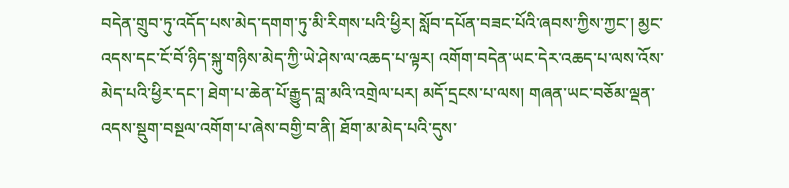བདེན་གྲུབ་ཏུ་འདོད་པས་མེད་དགག་ཏུ་མི་རིགས་པའི་ཕྱིར། སློབ་དཔོན་བཟང་པོའི་ཞབས་ཀྱིས་ཀྱང་། མྱང་འདས་དང་ངོ་བོ་ཉིད་སྐུ་གཉིས་མེད་ཀྱི་ཡེ་ཤེས་ལ་འཆད་པ་ལྟར། འགོག་བདེན་ཡང་དེར་འཆད་པ་ལས་འོས་མེད་པའི་ཕྱིར་དང་། ཐེག་པ་ཆེན་པོ་རྒྱུད་བླ་མའི་འགྲེལ་པར། མདོ་དྲངས་པ་ལས། གཞན་ཡང་བཅོམ་ལྡན་འདས་སྡུག་བསྔལ་འགོག་པ་ཞེས་བགྱི་བ་ནི། ཐོག་མ་མེད་པའི་དུས་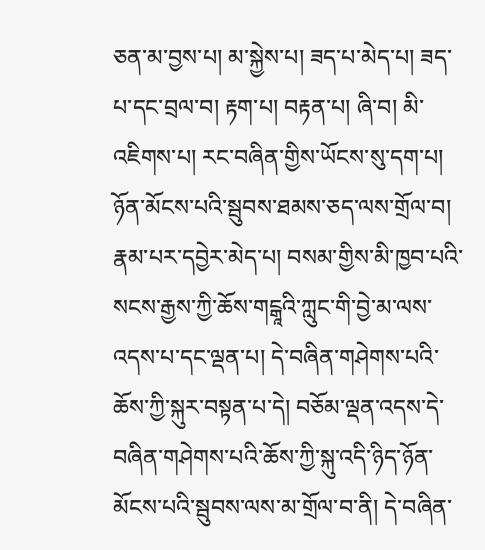ཅན་མ་བྱས་པ། མ་སྐྱེས་པ། ཟད་པ་མེད་པ། ཟད་པ་དང་བྲལ་བ། རྟག་པ། བརྟན་པ། ཞི་བ། མི་འཇིགས་པ། རང་བཞིན་གྱིས་ཡོངས་སུ་དག་པ། ཉོན་མོངས་པའི་སྦུབས་ཐམས་ཅད་ལས་གྲོལ་བ། རྣམ་པར་དབྱེར་མེད་པ། བསམ་གྱིས་མི་ཁྱབ་པའི་སངས་རྒྱས་ཀྱི་ཆོས་གངྒཱའི་ཀླུང་གི་བྱེ་མ་ལས་འདས་པ་དང་ལྡན་པ། དེ་བཞིན་གཤེགས་པའི་ཆོས་ཀྱི་སྐུར་བསྟན་པ་དེ། བཅོམ་ལྡན་འདས་དེ་བཞིན་གཤེགས་པའི་ཆོས་ཀྱི་སྐུ་འདི་ཉིད་ཉོན་མོངས་པའི་སྦུབས་ལས་མ་གྲོལ་བ་ནི། དེ་བཞིན་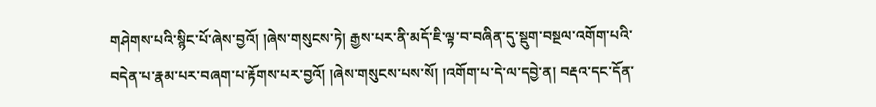གཤེགས་པའི་སྙིང་པོ་ཞེས་བྱའོ། །ཞེས་གསུངས་ཏེ། རྒྱས་པར་ནི་མདོ་ཇི་ལྟ་བ་བཞིན་དུ་སྡུག་བསྔལ་འགོག་པའི་བདེན་པ་རྣམ་པར་བཞག་པ་རྟོགས་པར་བྱའོ། །ཞེས་གསུངས་པས་སོ། །འགོག་པ་དེ་ལ་དབྱེ་ན། བརྡའ་དང་དོན་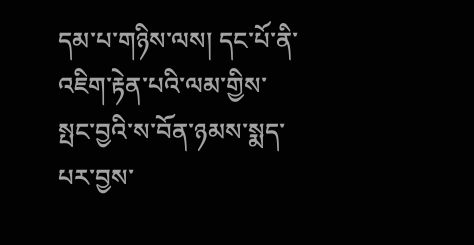དམ་པ་གཉིས་ལས། དང་པོ་ནི་འཇིག་རྟེན་པའི་ལམ་གྱིས་སྤང་བྱའི་ས་བོན་ཉམས་སྨད་པར་བྱས་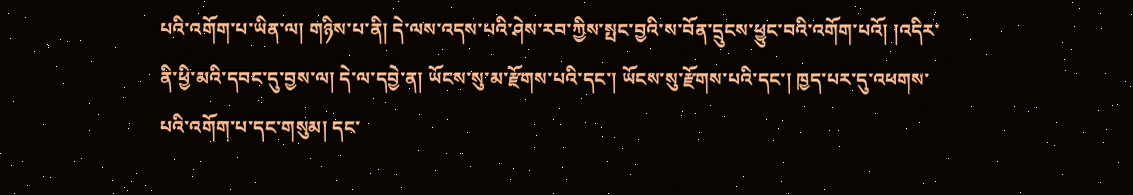པའི་འགོག་པ་ཡིན་ལ། གཉིས་པ་ནི། དེ་ལས་འདས་པའི་ཤེས་རབ་ཀྱིས་སྤང་བྱའི་ས་བོན་དྲུངས་ཕྱུང་བའི་འགོག་པའོ། །འདིར་ནི་ཕྱི་མའི་དབང་དུ་བྱས་ལ། དེ་ལ་དབྱེ་ན། ཡོངས་སུ་མ་རྫོགས་པའི་དང་། ཡོངས་སུ་རྫོགས་པའི་དང་། ཁྱད་པར་དུ་འཕགས་པའི་འགོག་པ་དང་གསུམ། དང་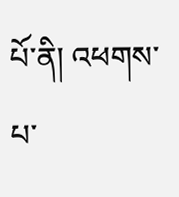པོ་ནི། འཕགས་པ་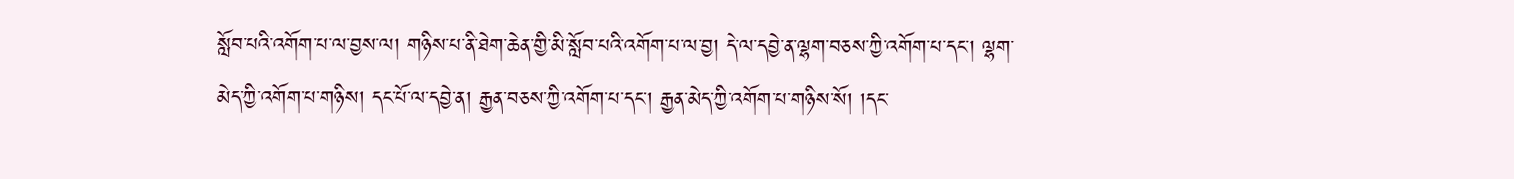སློབ་པའི་འགོག་པ་ལ་བྱས་ལ། གཉིས་པ་ནི་ཐེག་ཆེན་གྱི་མི་སློབ་པའི་འགོག་པ་ལ་བྱ། དེ་ལ་དབྱེ་ན་ལྷག་བཅས་ཀྱི་འགོག་པ་དང་། ལྷག་མེད་ཀྱི་འགོག་པ་གཉིས། དང་པོ་ལ་དབྱེ་ན། རྒྱན་བཅས་ཀྱི་འགོག་པ་དང་། རྒྱན་མེད་ཀྱི་འགོག་པ་གཉིས་སོ། །དང་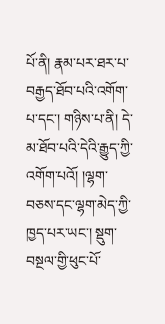པོ་ནི། རྣམ་པར་ཐར་པ་བརྒྱད་ཐོབ་པའི་འགོག་པ་དང་། གཉིས་པ་ནི། དེ་མ་ཐོབ་པའི་དེའི་རྒྱུད་ཀྱི་འགོག་པའོ། །ལྷག་བཅས་དང་ལྷག་མེད་ཀྱི་ཁྱད་པར་ཡང་། སྡུག་བསྔལ་གྱི་ཕུང་པོ་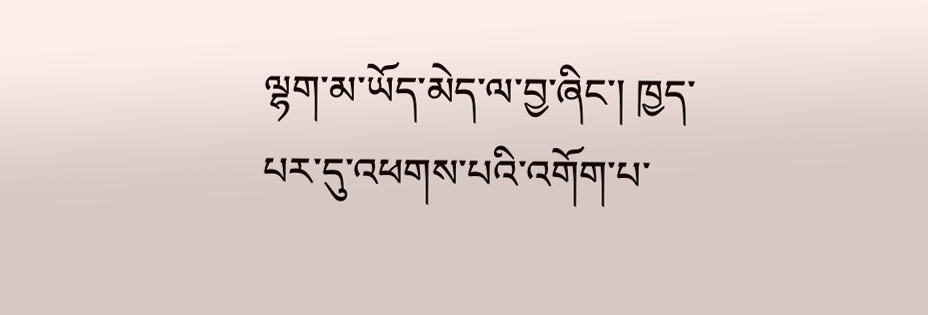ལྷག་མ་ཡོད་མེད་ལ་བྱ་ཞིང་། ཁྱད་པར་དུ་འཕགས་པའི་འགོག་པ་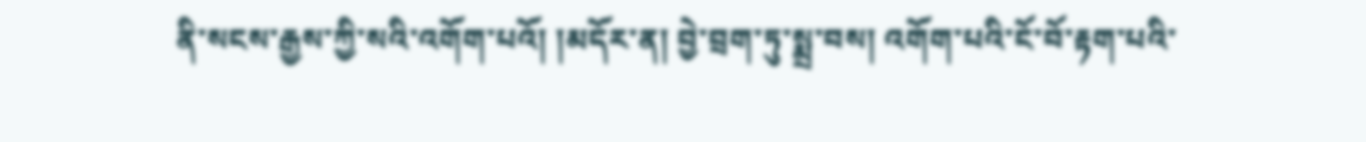ནི་སངས་རྒྱས་ཀྱི་སའི་འགོག་པའོ། །མདོར་ན། བྱེ་བྲག་ཏུ་སྨྲ་བས། འགོག་པའི་ངོ་བོ་རྟག་པའི་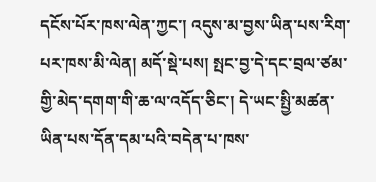དངོས་པོར་ཁས་ལེན་ཀྱང་། འདུས་མ་བྱས་ཡིན་པས་རིག་པར་ཁས་མི་ལེན། མདོ་སྡེ་པས། སྤང་བྱ་དེ་དང་བྲལ་ཙམ་གྱི་མེད་དགག་གི་ཆ་ལ་འདོད་ཅིང་། དེ་ཡང་སྤྱི་མཚན་ཡིན་པས་དོན་དམ་པའི་བདེན་པ་ཁས་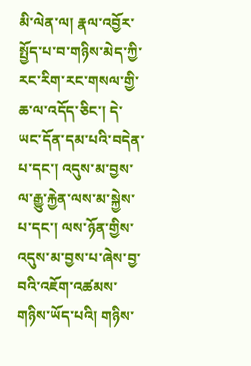མི་ལེན་ལ། རྣལ་འབྱོར་སྤྱོད་པ་བ་གཉིས་མེད་ཀྱི་རང་རིག་རང་གསལ་གྱི་ཆ་ལ་འདོད་ཅིང་། དེ་ཡང་དོན་དམ་པའི་བདེན་པ་དང་། འདུས་མ་བྱས་ལ་རྒྱུ་རྐྱེན་ལས་མ་སྐྱེས་པ་དང་། ལས་ཉོན་གྱིས་འདུས་མ་བྱས་པ་ཞེས་བྱ་བའི་འཇོག་འཚམས་གཉིས་ཡོད་པའི། གཉིས་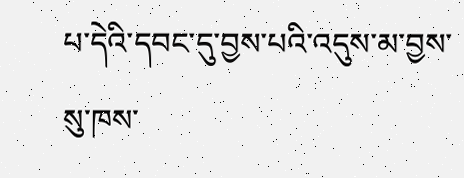པ་དེའི་དབང་དུ་བྱས་པའི་འདུས་མ་བྱས་སུ་ཁས་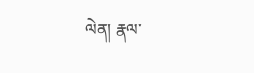ལེན། རྣལ་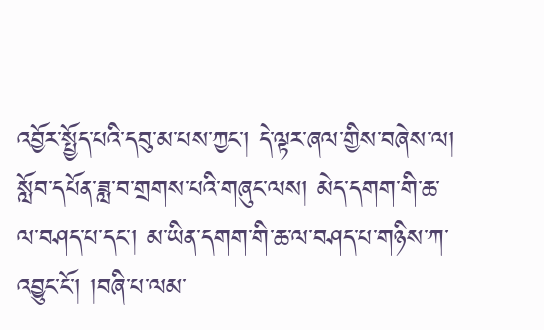འབྱོར་སྤྱོད་པའི་དབུ་མ་པས་ཀྱང་། དེ་ལྟར་ཞལ་གྱིས་བཞེས་ལ། སློབ་དཔོན་ཟླ་བ་གྲགས་པའི་གཞུང་ལས། མེད་དགག་གི་ཆ་ལ་བཤད་པ་དང་། མ་ཡིན་དགག་གི་ཆ་ལ་བཤད་པ་གཉིས་ཀ་འབྱུང་ངོ་། །བཞི་པ་ལམ་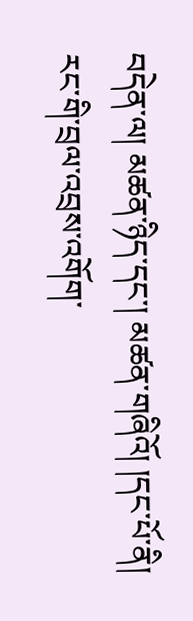བདེན་ལ། མཚན་ཉིད་དང་། མཚན་གཞིའོ། །དང་པོ་ནི། རང་གི་བྲལ་འབྲས་འགོག་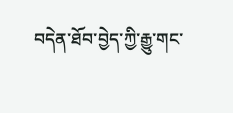བདེན་ཐོབ་བྱེད་ཀྱི་རྒྱུ་གང་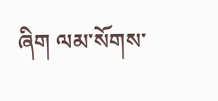ཞིག ལམ་སོགས་